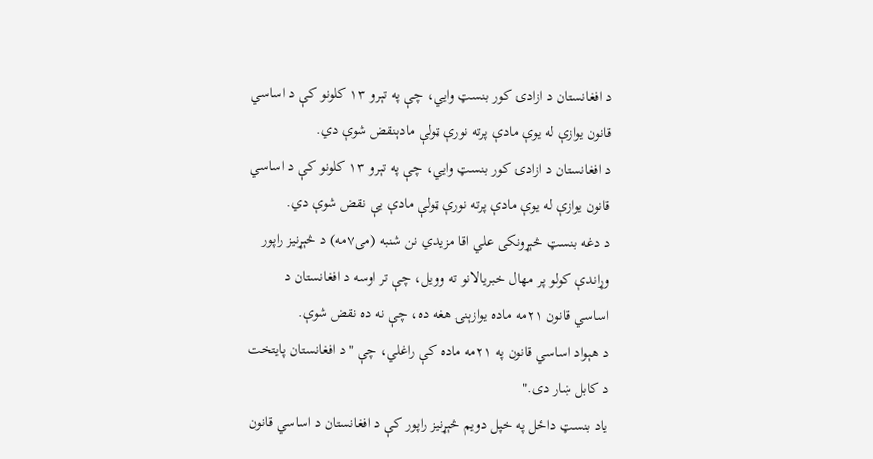د افغانستان د ازادۍ کور بنسټ وايي، چې په تېرو ۱۳ کلونو کې د اساسي قانون یوازې له یوې مادې پرته نورې ټولې مادېنقض شوې دي.
د افغانستان د ازادۍ کور بنسټ وايي، چې په تېرو ۱۳ کلونو کې د اساسي قانون یوازې له یوې مادې پرته نورې ټولې مادې يې نقض شوې دي.
د دغه بنسټ څېړونکی علي اقا مزیدي نن شنبه (می۷مه) د څېړنیز راپور وړاندې کولو پر مهال خبریالانو ته وویل، چې تر اوسه د افغانستان د اساسي قانون ۲۱مه ماده یوازېنۍ هغه ده، چې نه ده نقض شوې.
د هېواد اساسي قانون په ۲۱مه ماده کې راغلي، چې "د افغانستان پایتخت د کابل ښار دی."
یاد بنسټ داځل په خپل دویم څېړنیز راپور کې د افغانستان د اساسي قانون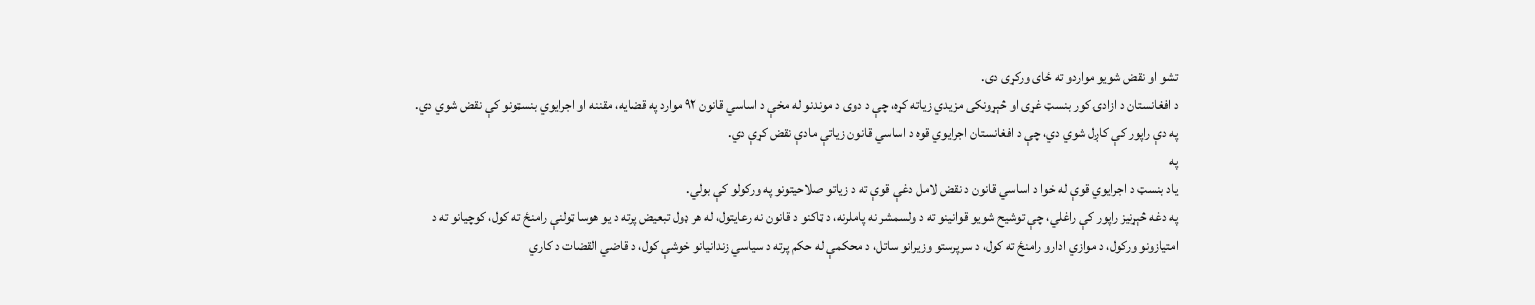تشو او نقض شویو مواردو ته ځای ورکړی دی.
د افغانستان د ازادۍ کور بنسټ غړی او څېړونکی مزیدي زیاته کړه، چې د دوی د موندنو له مخې د اساسي قانون ۹۲ موارد په قضایه، مقننه او اجرايوي بنسټونو کې نقض شوي دي.
په دې راپور کې کاږل شوي دي، چې د افغانستان اجرایوي قوه د اساسي قانون زیاتې مادې نقض کړې دي.
په
یاد بنسټ د اجرایوي قوې له خوا د اساسي قانون د نقض لامل دغې قوې ته د زیاتو صلاحیتونو په ورکولو کې بولي.
په دغه څېړنیز راپور کې راغلي، چې توشیح شويو قوانینو ته د ولسمشر نه پاملرنه، د ټاکنو د قانون نه رعایتول، له هر ډول تبعیض پرته د یو هوسا ټولنې رامنځ ته کول، کوچيانو ته د امتیازونو ورکول، د موازي ادارو رامنځ ته کول، د سرپرستو وزیرانو ساتل، د محکمې له حکم پرته د سیاسي زندانیانو خوشې کول، د قاضي القضات د کاري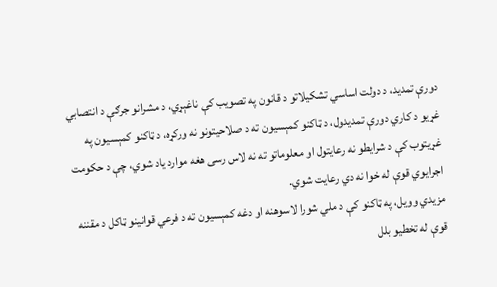دورې تمدید، د دولت اساسي تشکیلاتو د قانون په تصویب کې ناغېړي، د مشرانو جرګې د انتصابي غړیو د کاري دورې تمدیدول، د ټاکنو کمېسیون ته د صلاحیتونو نه ورکړه، د ټاکنو کمېسيون په غړیتوب کې د شرایطو نه رعایتول او معلوماتو ته نه لاس رسی هغه موارد یاد شوي، چې د حکومت اجرایوي قوې له خوا نه دي رعایت شوي.
مزیدي وویل، په ټاکنو کې د ملي شورا لاسوهنه او دغه کمېسيون ته د فرعي قوانینو ټاکل د مقننه قوې له تخطیو بلل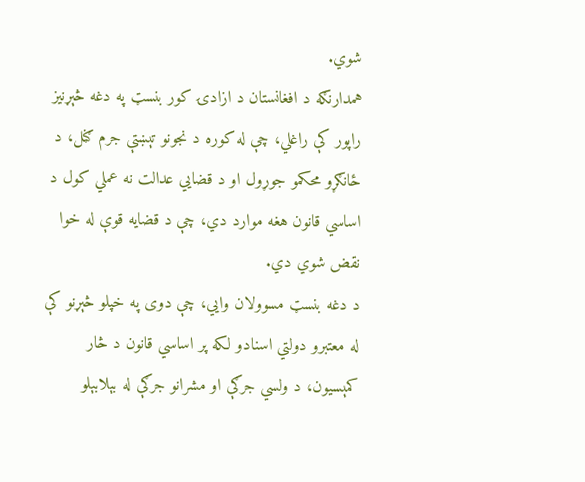شوي.
همدارنګه د افغانستان د ازادۍ کور بنسټ په دغه څېړنیز راپور کې راغلي، چې له کوره د نجونو تېښتې جرم ګڼل، د ځانګړو محکمو جوړول او د قضايي عدالت نه عملي کول د اساسي قانون هغه موارد دي، چې د قضایه قوې له خوا نقض شوي دي.
د دغه بنسټ مسوولان وايي، چې دوی په خپلو څېړنو کې له معتبرو دولتي اسنادو لکه پر اساسي قانون د څار کمېسيون، د ولسي جرګې او مشرانو جرګې له بېلابېلو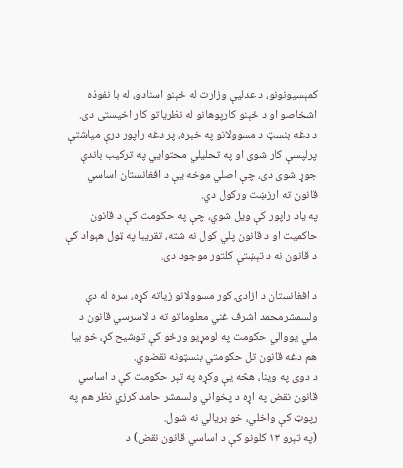کمېسيونونو، د عدليې وزارت له ځېنو اسنادو، له با نفوذه اشخاصو او د ځېنو کارپوهانو له نظریاتو کار اخیستی دی.
د دغه بنسټ د مسوولانو په خبره، پر دغه راپور درې میاشتې پرلپسې کار شوی او په تحلیلي محتوايي په ترکیب باندې جوړ شوی دی، چې اصلي موخه يې د افغانستان اساسي قانون ته ارزښت ورکول دي.
په یاد راپور کې ویل شوي، چې په حکومت کې د قانون حاکمیت او د قانون پلي کول نه شته، تقریبا په ټول هېواد کې د قانون نه د تېښتې کلتور موجود دی.

د افغانستان د ازادۍ کور مسوولانو زیاته کړه، سره له دې ولسمشرمحمد اشرف غني معلوماتو ته د لاسرسي قانون د ملي یووالي حکومت په لومړیو ورځو کې توشیح کړ، خو بیا هم دغه قانون تل حکومتي بنسټونه نقضوي.
د دوی په وینا، هڅه یې وکړه په تېر حکومت کې د اساسي قانون نقض په اړه د پخواني ولسمشر حامد کرزي نظر هم په رپوټ کې واخلي، خو بریالي نه شول.
(په تېرو ۱۳ کلونو کې د اساسي قانون نقض) د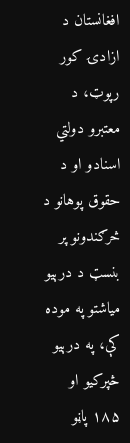افغانستان د ازادۍ کور رپوټ، د معتبرو دولتي اسنادو او د حقوق پوهانو د څرګندونو پر بنسټ د درېیو میاشتو په موده کې، په درېیو څپرکیو او ۱۸۵ پاڼو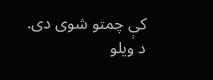کې چمتو شوی دی.
د ویلو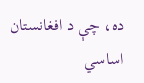ده، چې د افغانستان اساسي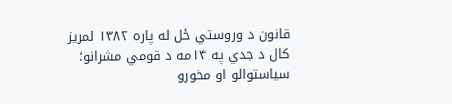قانون د وروستي ځل له پاره ۱۳۸۲ لمریز کال د جدي په ۱۴مه د قومي مشرانو؛ سیاستوالو او مخورو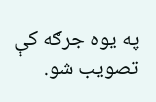په یوه جرګه کې تصویب شو.